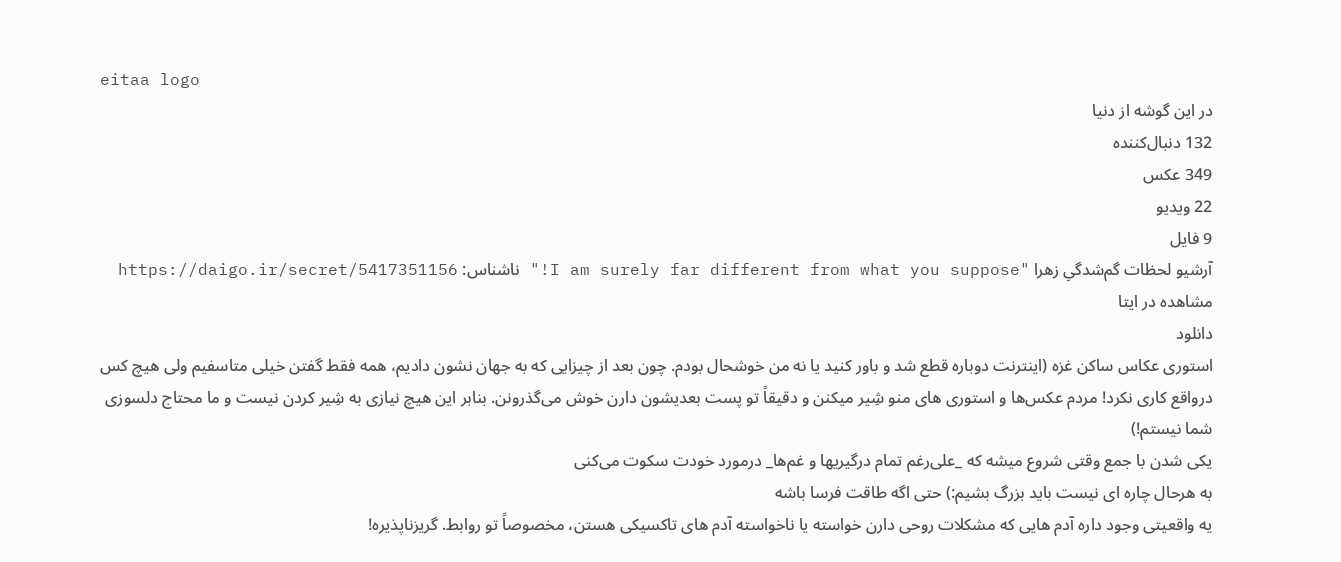eitaa logo
در این گوشه از دنیا
132 دنبال‌کننده
349 عکس
22 ویدیو
9 فایل
آرشیو لحظات گم‌شدگیِ زهرا "I am surely far different from what you suppose!" ناشناس: https://daigo.ir/secret/5417351156
مشاهده در ایتا
دانلود
استوری عکاس ساکن غزه (اینترنت دوباره قطع شد و باور کنید یا نه من خوشحال بودم. چون بعد از چیزایی که به جهان نشون دادیم، همه فقط گفتن خیلی متاسفیم ولی هیچ کس درواقع کاری نکرد! مردم عکس‌ها و استوری های منو شِیر میکنن و دقیقاً تو پست بعدیشون دارن خوش می‌گذرونن. بنابر این هیچ نیازی به شِیر کردن نیست و ما محتاج دلسوزی شما نیستم!)
یکی شدن با جمع وقتی شروع میشه که _علی‌رغم تمام درگیریها و غم‌ها_ درمورد خودت سکوت می‌کنی
به هرحال چاره ای نیست باید بزرگ بشیم:) حتی اگه طاقت فرسا باشه
یه واقعیتی وجود داره آدم هایی که مشکلات روحی دارن خواسته یا ناخواسته آدم های تاکسیکی هستن، مخصوصاً تو روابط. گریزناپذیره!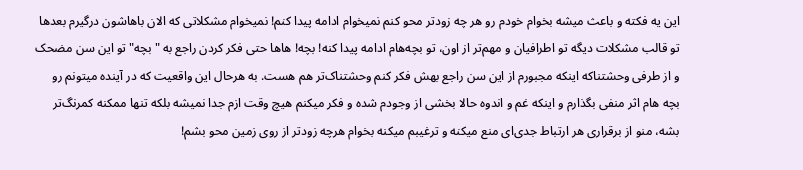این یه فکته و باعث میشه بخوام خودم رو هر چه زودتر محو کنم نمیخوام ادامه پیدا کنم! نمیخوام مشکلاتی که الان باهاشون درگیرم بعدها تو قالب مشکلات دیگه تو اطرافیان و مهم‌تر از اون، تو بچه‌هام ادامه پیدا کنه! بچه! هاها حتی فکر کردن راجع به "بچه" تو این سن مضحک و از طرفی وحشتناکه اینکه مجبورم از این سن راجع بهش فکر کنم وحشتناک‌تر هم هست. به هرحال این واقعیت که در آینده میتونم رو بچه هام اثر منفی بگذارم و اینکه غم و اندوه حالا بخشی از وجودم شده و فکر میکنم هیچ وقت ازم جدا نمیشه بلکه تنها ممکنه کمرنگ‌تر بشه، منو از برقراری هر ارتباط جدی‌ای منع میکنه و ترغیبم میکنه بخوام هرچه زودتر از روی زمین محو بشم!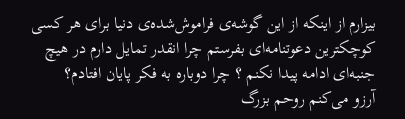بیزارم از اینکه از این گوشه‌ی فراموش‌شده‌ی دنیا برای هر کسی کوچکترین دعوتنامه‌ای بفرستم چرا انقدر تمایل دارم در هیچ جنبه‌ای ادامه پیدا نکنم ؟ چرا دوباره به فکر پایان افتادم؟
آرزو می‌کنم روحم بزرگ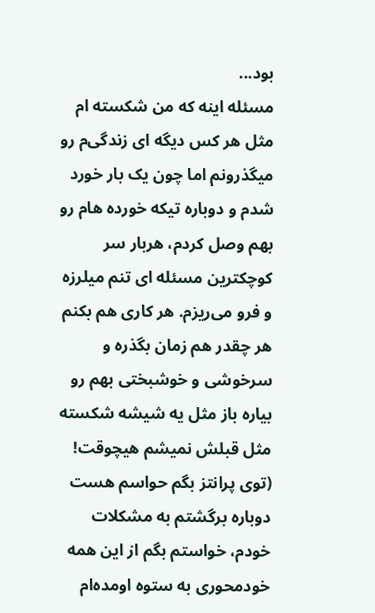بود...
مسئله اینه که من شکسته ام مثل هر کس دیگه ای زندگی‌م رو میگذرونم اما چون یک بار خورد شدم و دوباره تیکه خورده هام رو بهم وصل کردم، هربار سر کوچکترین مسئله ای تنم میلرزه و فرو می‌ریزم. هر کاری هم بکنم هر چقدر هم زمان بگذره و سرخوشی و خوشبختی بهم رو بیاره باز مثل یه شیشه شکسته مثل قبلش نمیشم هیچوقت!
(توی پرانتز بگم حواسم هست دوباره برگشتم به مشکلات خودم، خواستم بگم از این همه خودمحوری به ستوه اومده‌ام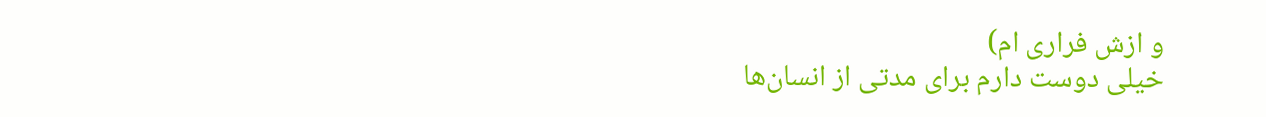و ازش فراری ام)
خیلی دوست دارم برای مدتی از انسان‌ها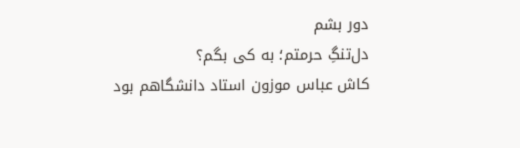دور بشم
دل‌تنگِ حرمتم؛ به کی بگم؟
کاش عباس موزون استاد دانشگاهم بود